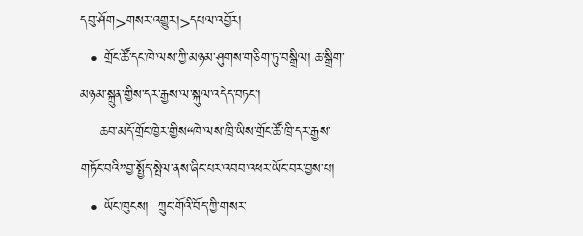དབུ་ཤོག>གསར་འགྱུར།>དཔལ་འབྱོར།
  • གྲོང་ཚོ་དང་ཁེ་ལས་ཀྱི་མཉམ་ཤུགས་གཅིག་ཏུ་བསྒྲིལ། ཆ་སྒྲིག་མཉམ་སྐྲུན་གྱིས་དར་རྒྱས་ལ་སྐུལ་འདེད་བཏང་།
    ཆབ་མདོ་གྲོང་ཁྱེར་གྱིས“ཁེ་ལས་ཁྲི་ཡིས་གྲོང་ཚོ་ཁྲི་དར་རྒྱས་གཏོང་བའི”བྱ་སྤྱོད་སྤེལ་ནས་ཞིང་པར་འབབ་འཕར་ཡོང་བར་བྱས་པ།
  • ཡོང་ཁུངས།  ཀྲུང་གོའི་བོད་ཀྱི་གསར་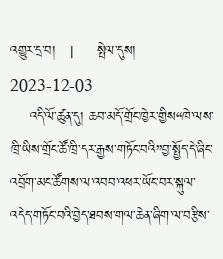འགྱུར་དྲ་བ།   |     སྤེལ་དུས།  2023-12-03
    འདི་ལོ་ཚུན་དུ། ཆབ་མདོ་གྲོང་ཁྱེར་གྱིས“ཁེ་ལས་ཁྲི་ཡིས་གྲོང་ཚོ་ཁྲི་དར་རྒྱས་གཏོང་བའི”བྱ་སྤྱོད་དེ་ཞིང་འབྲོག་མང་ཚོགས་ལ་འབབ་འཕར་ཡོང་བར་སྐུལ་འདེད་གཏོང་བའི་བྱེད་ཐབས་གལ་ཆེན་ཞིག་ལ་བརྩིས་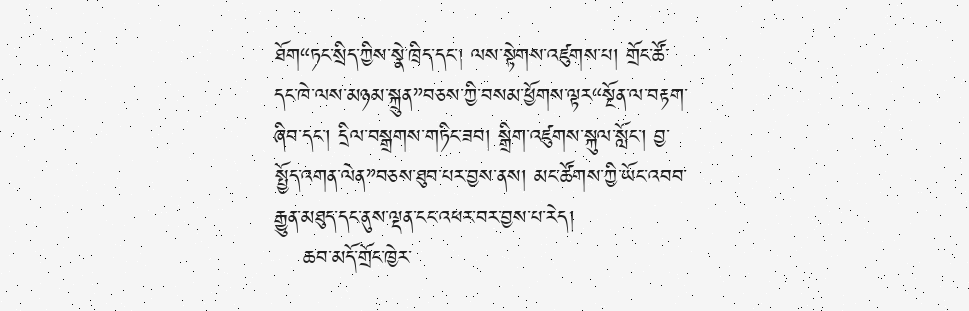ཐོག“ཏང་སྲིད་ཀྱིས་སྣེ་ཁྲིད་དང་། ལས་སྟེགས་འཛུགས་པ། གྲོང་ཚོ་དང་ཁེ་ལས་མཉམ་སྐྲུན”བཅས་ཀྱི་བསམ་ཕྱོགས་ལྟར“སྔོན་ལ་བརྟག་ཞིབ་དང་། དྲིལ་བསྒྲགས་གཏིང་ཟབ། སྒྲིག་འཛུགས་སྐུལ་སློང་། བྱ་སྤྱོད་འགན་ལེན”བཅས་ཐུབ་པར་བྱས་ནས། མང་ཚོགས་ཀྱི་ཡོང་འབབ་རྒྱུན་མཐུད་དང་ནུས་ལྡན་ངང་འཕར་བར་བྱས་པ་རེད།
    ཆབ་མདོ་གྲོང་ཁྱེར་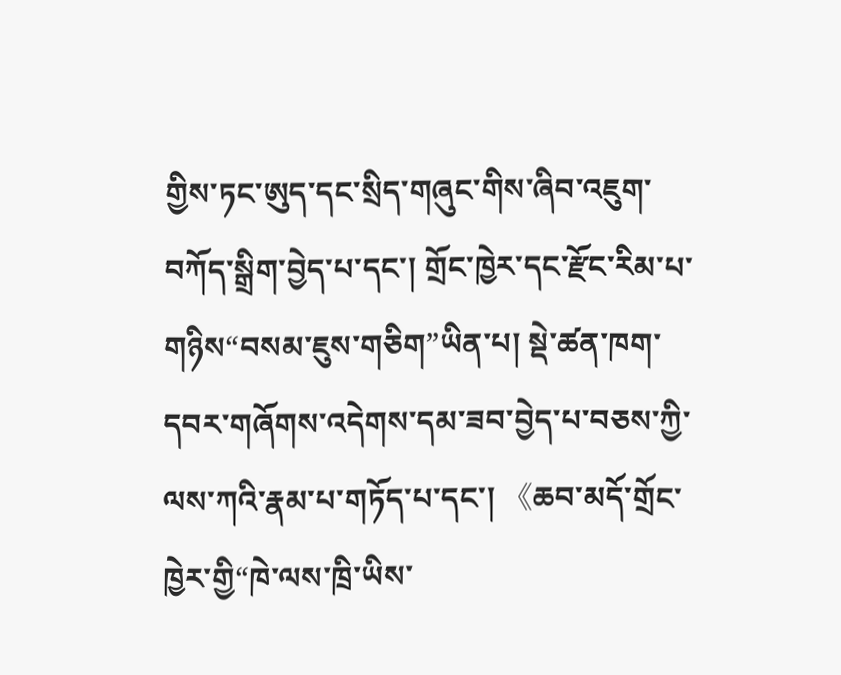གྱིས་ཏང་ཨུད་དང་སྲིད་གཞུང་གིས་ཞིབ་འཇུག་བཀོད་སྒྲིག་བྱེད་པ་དང་། གྲོང་ཁྱེར་དང་རྫོང་རིམ་པ་གཉིས“བསམ་ཇུས་གཅིག”ཡིན་པ། སྡེ་ཚན་ཁག་དབར་གཞོགས་འདེགས་དམ་ཟབ་བྱེད་པ་བཅས་ཀྱི་ལས་ཀའི་རྣམ་པ་གཏོད་པ་དང་། 《ཆབ་མདོ་གྲོང་ཁྱེར་གྱི“ཁེ་ལས་ཁྲི་ཡིས་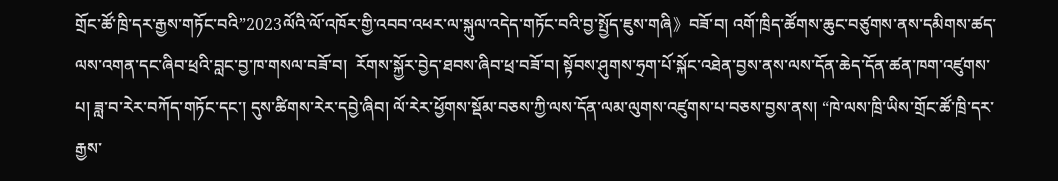གྲོང་ཚོ་ཁྲི་དར་རྒྱས་གཏོང་བའི”2023ལོའི་ལོ་འཁོར་གྱི་འབབ་འཕར་ལ་སྐུལ་འདེད་གཏོང་བའི་བྱ་སྤྱོད་ཇུས་གཞི》བཟོ་བ། འགོ་ཁྲིད་ཚོགས་ཆུང་བཙུགས་ནས་དམིགས་ཚད་ལས་འགན་དང་ཞིབ་ཕྲའི་བླང་བྱ་ཁ་གསལ་བཟོ་བ།  རོགས་སྐྱོར་བྱེད་ཐབས་ཞིབ་ཕྲ་བཟོ་བ། སྟོབས་ཤུགས་ཧྲག་པོ་སྐོང་འཐེན་བྱས་ནས་ལས་དོན་ཆེད་དོན་ཚན་ཁག་འཛུགས་པ། ཟླ་བ་རེར་བཀོད་གཏོང་དང་། དུས་ཚིགས་རེར་དབྱེ་ཞིབ། ལོ་རེར་ཕྱོགས་སྡོམ་བཅས་ཀྱི་ལས་དོན་ལམ་ལུགས་འཛུགས་པ་བཅས་བྱས་ནས། “ཁེ་ལས་ཁྲི་ཡིས་གྲོང་ཚོ་ཁྲི་དར་རྒྱས་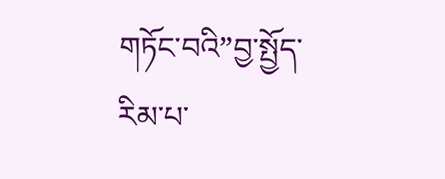གཏོང་བའི”བྱ་སྤྱོད་རིམ་པ་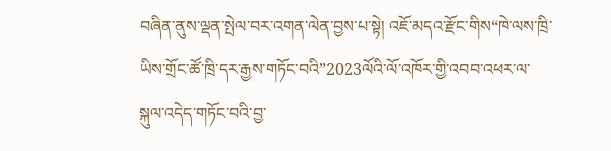བཞིན་ནུས་ལྡན་སྤེལ་བར་འགན་ལེན་བྱས་པ་སྟེ། འཇོ་མདའ་རྫོང་གིས“ཁེ་ལས་ཁྲི་ཡིས་གྲོང་ཚོ་ཁྲི་དར་རྒྱས་གཏོང་བའི”2023ལོའི་ལོ་འཁོར་གྱི་འབབ་འཕར་ལ་སྐུལ་འདེད་གཏོང་བའི་བྱ་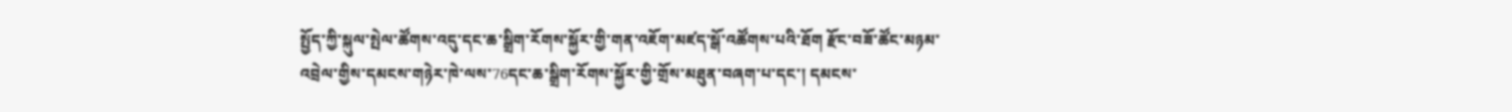སྤྱོད་ཀྱི་སྐུལ་སྤེལ་ཚོགས་འདུ་དང་ཆ་སྒྲིག་རོགས་སྐྱོར་གྱི་གན་འཇོག་མཛད་སྒོ་འཚོགས་པའི་ཐོག རྫོང་བཟོ་ཚོང་མཉམ་འབྲེལ་གྱིས་དམངས་གཉེར་ཁེ་ལས་76དང་ཆ་སྒྲིག་རོགས་སྐྱོར་གྱི་གྲོས་མཐུན་བཞག་པ་དང་། དམངས་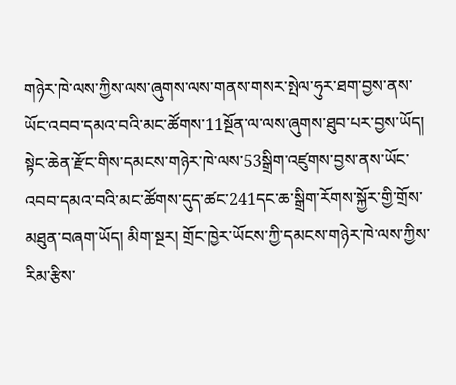གཉེར་ཁེ་ལས་ཀྱིས་ལས་ཞུགས་ལས་གནས་གསར་སྤེལ་ཧུར་ཐག་བྱས་ནས་ཡོང་འབབ་དམའ་བའི་མང་ཚོགས་11སྔོན་ལ་ལས་ཞུགས་ཐུབ་པར་བྱས་ཡོད། སྟེང་ཆེན་རྫོང་གིས་དམངས་གཉེར་ཁེ་ལས་53སྒྲིག་འཛུགས་བྱས་ནས་ཡོང་འབབ་དམའ་བའི་མང་ཚོགས་དུད་ཚང་241དང་ཆ་སྒྲིག་རོགས་སྐྱོར་གྱི་གྲོས་མཐུན་བཞག་ཡོད། མིག་སྔར། གྲོང་ཁྱེར་ཡོངས་ཀྱི་དམངས་གཉེར་ཁེ་ལས་ཀྱིས་རིམ་རྩིས་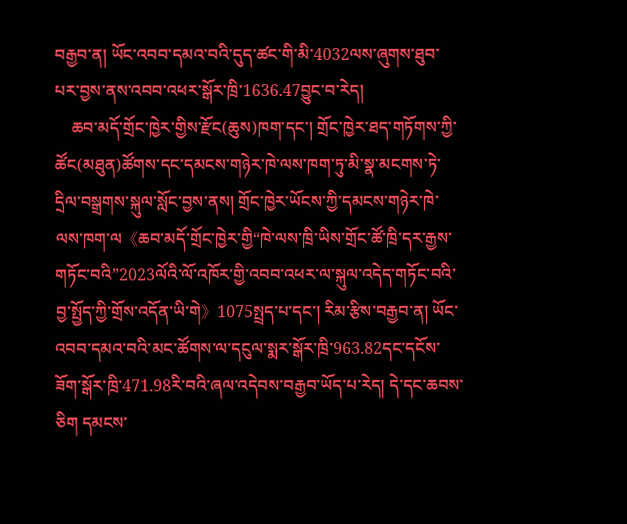བརྒྱབ་ན། ཡོང་འབབ་དམའ་བའི་དུད་ཚང་གི་མི་4032ལས་ཞུགས་ཐུབ་པར་བྱས་ནས་འབབ་འཕར་སྒོར་ཁྲི་1636.47བྱུང་བ་རེད།
    ཆབ་མདོ་གྲོང་ཁྱེར་གྱིས་རྫོང(ཆུས)ཁག་དང་། གྲོང་ཁྱེར་ཐད་གཏོགས་ཀྱི་ཚོང(མཐུན)ཚོགས་དང་དམངས་གཉེར་ཁེ་ལས་ཁག་ཏུ་མི་སྣ་མངགས་ཏེ་དྲིལ་བསྒྲགས་སྐུལ་སློང་བྱས་ནས། གྲོང་ཁྱེར་ཡོངས་ཀྱི་དམངས་གཉེར་ཁེ་ལས་ཁག་ལ《ཆབ་མདོ་གྲོང་ཁྱེར་གྱི“ཁེ་ལས་ཁྲི་ཡིས་གྲོང་ཚོ་ཁྲི་དར་རྒྱས་གཏོང་བའི”2023ལོའི་ལོ་འཁོར་གྱི་འབབ་འཕར་ལ་སྐུལ་འདེད་གཏོང་བའི་བྱ་སྤྱོད་ཀྱི་གྲོས་འདོན་ཡི་གེ》1075སྤྲད་པ་དང་། རིམ་རྩིས་བརྒྱབ་ན། ཡོང་འབབ་དམའ་བའི་མང་ཚོགས་ལ་དངུལ་སྨར་སྒོར་ཁྲི་963.82དང་དངོས་ཟོག་སྒོར་ཁྲི་471.98རི་བའི་ཞལ་འདེབས་བརྒྱབ་ཡོད་པ་རེད། དེ་དང་ཆབས་ཅིག དམངས་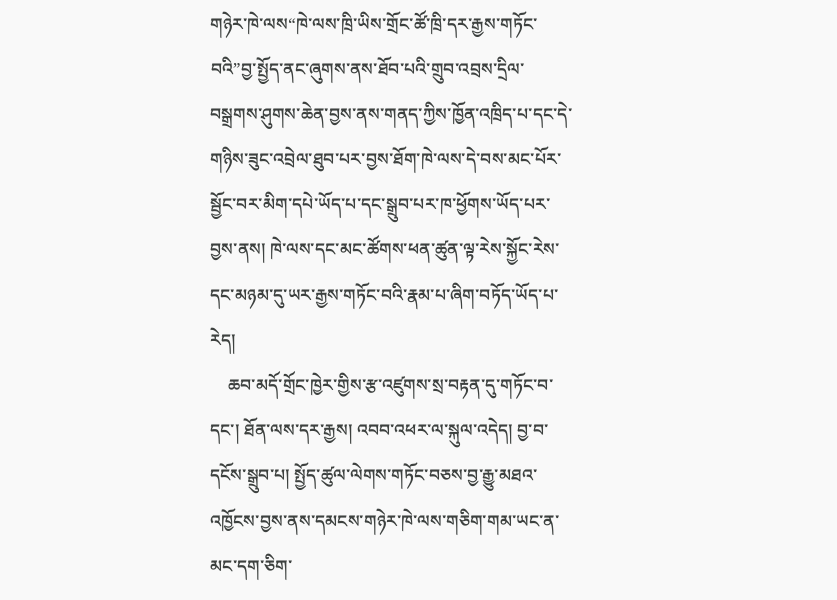གཉེར་ཁེ་ལས“ཁེ་ལས་ཁྲི་ཡིས་གྲོང་ཚོ་ཁྲི་དར་རྒྱས་གཏོང་བའི”བྱ་སྤྱོད་ནང་ཞུགས་ནས་ཐོབ་པའི་གྲུབ་འབྲས་དྲིལ་བསྒྲགས་ཤུགས་ཆེན་བྱས་ནས་གནད་ཀྱིས་ཁྱོན་འཁྲིད་པ་དང་དེ་གཉིས་ཟུང་འབྲེལ་ཐུབ་པར་བྱས་ཐོག་ཁེ་ལས་དེ་བས་མང་པོར་སྦྱོང་བར་མིག་དཔེ་ཡོད་པ་དང་སྒྲུབ་པར་ཁ་ཕྱོགས་ཡོད་པར་བྱས་ནས། ཁེ་ལས་དང་མང་ཚོགས་ཕན་ཚུན་ལྟ་རེས་སྐྱོང་རེས་དང་མཉམ་དུ་ཡར་རྒྱས་གཏོང་བའི་རྣམ་པ་ཞིག་བཏོད་ཡོད་པ་རེད།
    ཆབ་མདོ་གྲོང་ཁྱེར་གྱིས་རྩ་འཛུགས་སྲ་བརྟན་དུ་གཏོང་བ་དང་། ཐོན་ལས་དར་རྒྱས། འབབ་འཕར་ལ་སྐུལ་འདེད། བྱ་བ་དངོས་སྒྲུབ་པ། སྤྱོད་ཚུལ་ལེགས་གཏོང་བཅས་བྱ་རྒྱུ་མཐའ་འཁྱོངས་བྱས་ནས་དམངས་གཉེར་ཁེ་ལས་གཅིག་གམ་ཡང་ན་མང་དག་ཅིག་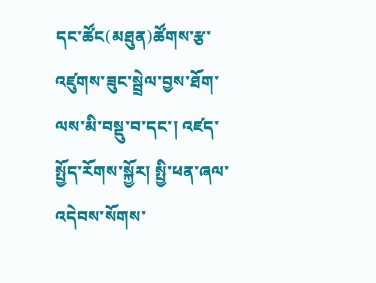དང་ཚོང(མཐུན)ཚོགས་རྩ་འཛུགས་ཟུང་སྦྲེལ་བྱས་ཐོག་ལས་མི་བསྡུ་བ་དང་། འཛད་སྤྱོད་རོགས་སྐྱོར། སྤྱི་ཕན་ཞལ་འདེབས་སོགས་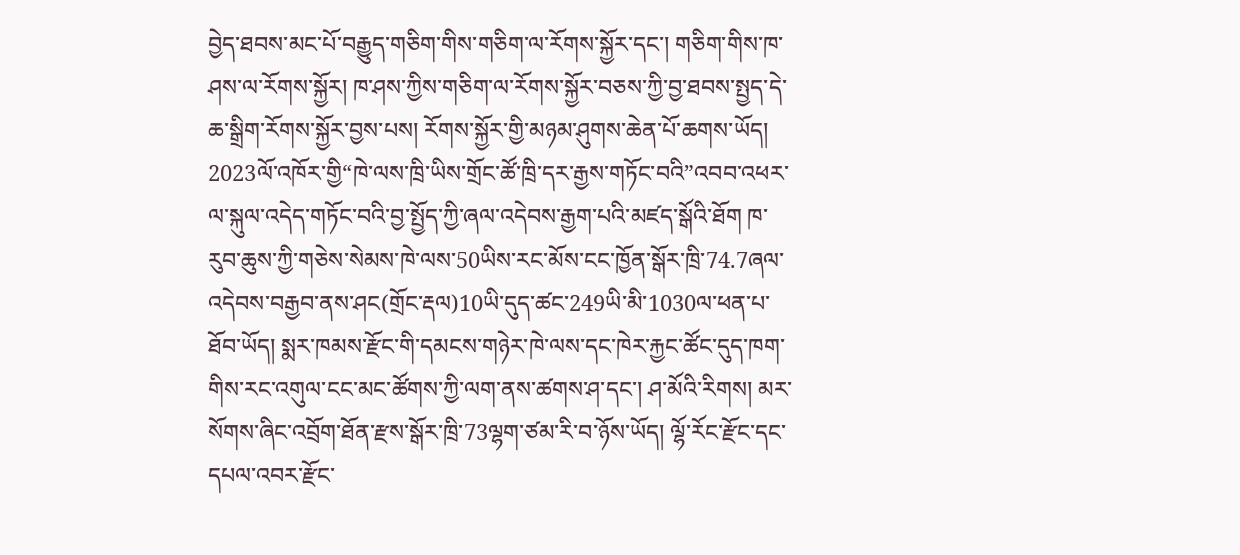བྱེད་ཐབས་མང་པོ་བརྒྱུད་གཅིག་གིས་གཅིག་ལ་རོགས་སྐྱོར་དང་། གཅིག་གིས་ཁ་ཤས་ལ་རོགས་སྐྱོར། ཁ་ཤས་ཀྱིས་གཅིག་ལ་རོགས་སྐྱོར་བཅས་ཀྱི་བྱ་ཐབས་སྤྱད་དེ་ཆ་སྒྲིག་རོགས་སྐྱོར་བྱས་པས། རོགས་སྐྱོར་གྱི་མཉམ་ཤུགས་ཆེན་པོ་ཆགས་ཡོད། 2023ལོ་འཁོར་གྱི“ཁེ་ལས་ཁྲི་ཡིས་གྲོང་ཚོ་ཁྲི་དར་རྒྱས་གཏོང་བའི”འབབ་འཕར་ལ་སྐུལ་འདེད་གཏོང་བའི་བྱ་སྤྱོད་ཀྱི་ཞལ་འདེབས་རྒྱག་པའི་མཛད་སྒོའི་ཐོག ཁ་རུབ་ཆུས་ཀྱི་གཅེས་སེམས་ཁེ་ལས་50ཡིས་རང་མོས་ངང་ཁྱོན་སྒོར་ཁྲི་74.7ཞལ་འདེབས་བརྒྱབ་ནས་ཤང(གྲོང་རྡལ)10ཡི་དུད་ཚང་249ཡི་མི་1030ལ་ཕན་པ་ཐོབ་ཡོད། སྨར་ཁམས་རྫོང་གི་དམངས་གཉེར་ཁེ་ལས་དང་ཁེར་རྐྱང་ཚོང་དུད་ཁག་གིས་རང་འགུལ་ངང་མང་ཚོགས་ཀྱི་ལག་ནས་ཚགས་ཤ་དང་། ཤ་མོའི་རིགས། མར་སོགས་ཞིང་འབྲོག་ཐོན་རྫས་སྒོར་ཁྲི་73ལྷག་ཙམ་རི་བ་ཉོས་ཡོད། ལྷོ་རོང་རྫོང་དང་དཔལ་འབར་རྫོང་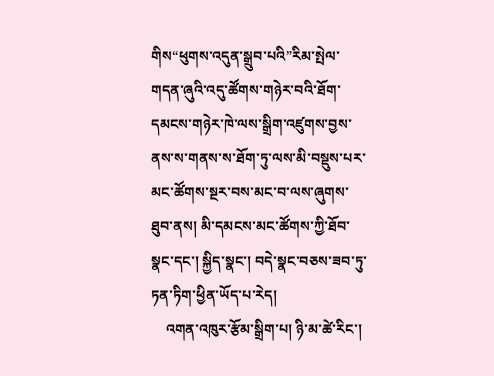གིས“ཕུགས་འདུན་སྒྲུབ་པའི”རིམ་སྤེལ་གདན་ཞུའི་འདུ་ཚོགས་གཉེར་བའི་ཐོག་དམངས་གཉེར་ཁེ་ལས་སྒྲིག་འཛུགས་བྱས་ནས་ས་གནས་ས་ཐོག་ཏུ་ལས་མི་བསྡུས་པར་མང་ཚོགས་སྔར་བས་མང་བ་ལས་ཞུགས་ཐུབ་ནས། མི་དམངས་མང་ཚོགས་ཀྱི་ཐོབ་སྣང་དང་། སྐྱིད་སྣང་། བདེ་སྣང་བཅས་ཟབ་ཏུ་ཏན་ཏིག་ཕྱིན་ཡོད་པ་རེད།
    འགན་འཁུར་རྩོམ་སྒྲིག་པ། ཉི་མ་ཚེ་རིང་།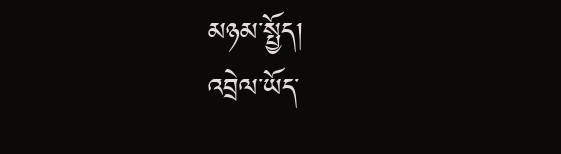མཉམ་སྤྱོད།
འབྲེལ་ཡོད་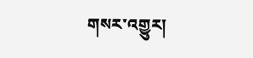གསར་འགྱུར།